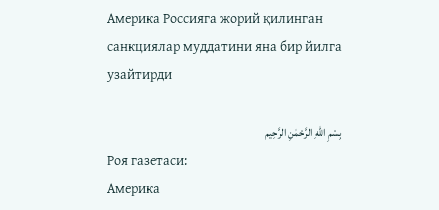Америка Россияга жорий қилинган санкциялар муддатини яна бир йилга узайтирди

بِسْمِ اللهِ الرَّحْمٰنِ الرَّحِيم
Роя газетаси:
Америка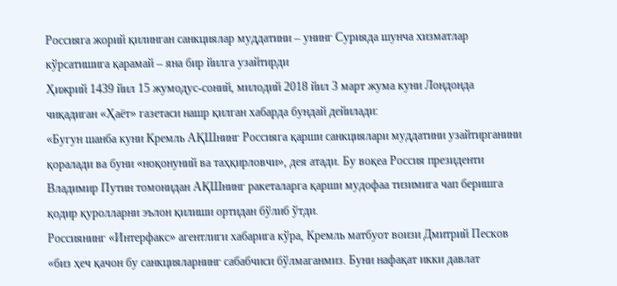Россияга жорий қилинган санкциялар муддатини – унинг Сурияда шунча хизматлар кўрсатишига қарамай – яна бир йилга узайтирди
Ҳижрий 1439 йил 15 жумодус-соний, милодий 2018 йил 3 март жума куни Лондонда чиқадиган «Ҳаёт» газетаси нашр қилган хабарда бундай дейилади:
«Бугун шанба куни Кремль АҚШнинг Россияга қарши санкциялари муддатини узайтирганини қоралади ва буни «ноқонуний ва таҳқирловчи», дея атади. Бу воқеа Россия президенти Владимир Путин томонидан АҚШнинг ракеталарга қарши мудофаа тизимига чап беришга қодир қуролларни эълон қилиши ортидан бўлиб ўтди.
Россиянинг «Интерфакс» агентлиги хабарига кўра, Кремль матбуот воизи Дмитрий Песков «биз ҳеч қачон бу санкцияларнинг сабабчиси бўлмаганмиз. Буни нафақат икки давлат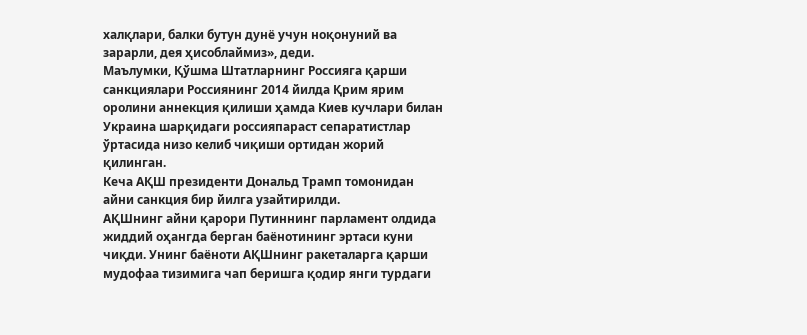халқлари, балки бутун дунё учун ноқонуний ва зарарли, дея ҳисоблаймиз», деди.
Маълумки, Қўшма Штатларнинг Россияга қарши санкциялари Россиянинг 2014 йилда Қрим ярим оролини аннекция қилиши ҳамда Киев кучлари билан Украина шарқидаги россияпараст сепаратистлар ўртасида низо келиб чиқиши ортидан жорий қилинган.
Кеча АҚШ президенти Дональд Трамп томонидан айни санкция бир йилга узайтирилди.
АҚШнинг айни қарори Путиннинг парламент олдида жиддий оҳангда берган баёнотининг эртаси куни чиқди. Унинг баёноти АҚШнинг ракеталарга қарши мудофаа тизимига чап беришга қодир янги турдаги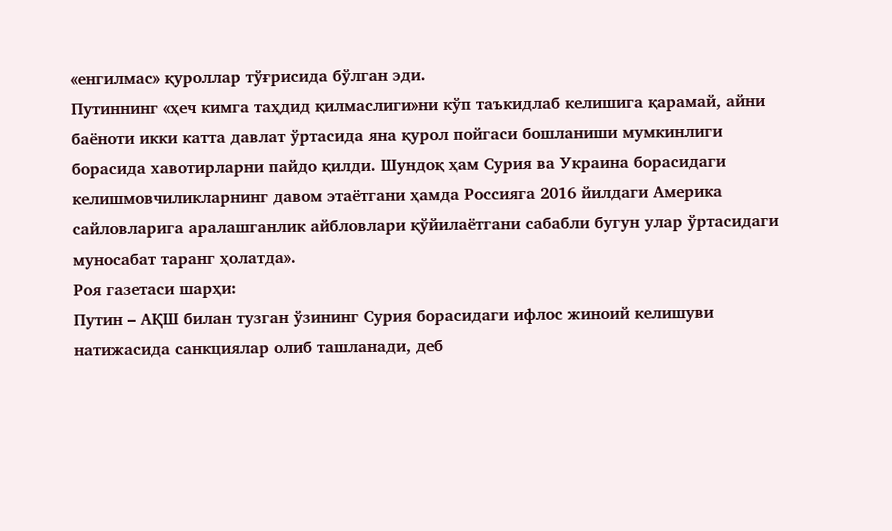«енгилмас» қуроллар тўғрисида бўлган эди.
Путиннинг «ҳеч кимга таҳдид қилмаслиги»ни кўп таъкидлаб келишига қарамай, айни баёноти икки катта давлат ўртасида яна қурол пойгаси бошланиши мумкинлиги борасида хавотирларни пайдо қилди. Шундоқ ҳам Сурия ва Украина борасидаги келишмовчиликларнинг давом этаётгани ҳамда Россияга 2016 йилдаги Америка сайловларига аралашганлик айбловлари қўйилаётгани сабабли бугун улар ўртасидаги муносабат таранг ҳолатда».
Роя газетаси шарҳи:
Путин – АҚШ билан тузган ўзининг Сурия борасидаги ифлос жиноий келишуви натижасида санкциялар олиб ташланади, деб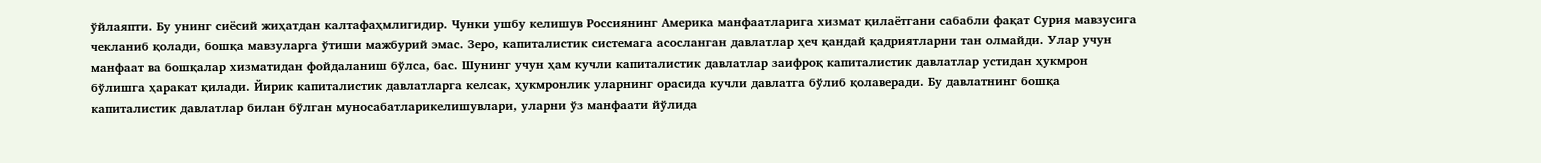ўйлаяпти. Бу унинг сиёсий жиҳатдан калтафаҳмлигидир. Чунки ушбу келишув Россиянинг Америка манфаатларига хизмат қилаётгани сабабли фақат Сурия мавзусига чекланиб қолади, бошқа мавзуларга ўтиши мажбурий эмас. Зеро, капиталистик системага асосланган давлатлар ҳеч қандай қадриятларни тан олмайди. Улар учун манфаат ва бошқалар хизматидан фойдаланиш бўлса, бас. Шунинг учун ҳам кучли капиталистик давлатлар заифроқ капиталистик давлатлар устидан ҳукмрон бўлишга ҳаракат қилади. Йирик капиталистик давлатларга келсак, ҳукмронлик уларнинг орасида кучли давлатга бўлиб қолаверади. Бу давлатнинг бошқа капиталистик давлатлар билан бўлган муносабатларикелишувлари, уларни ўз манфаати йўлида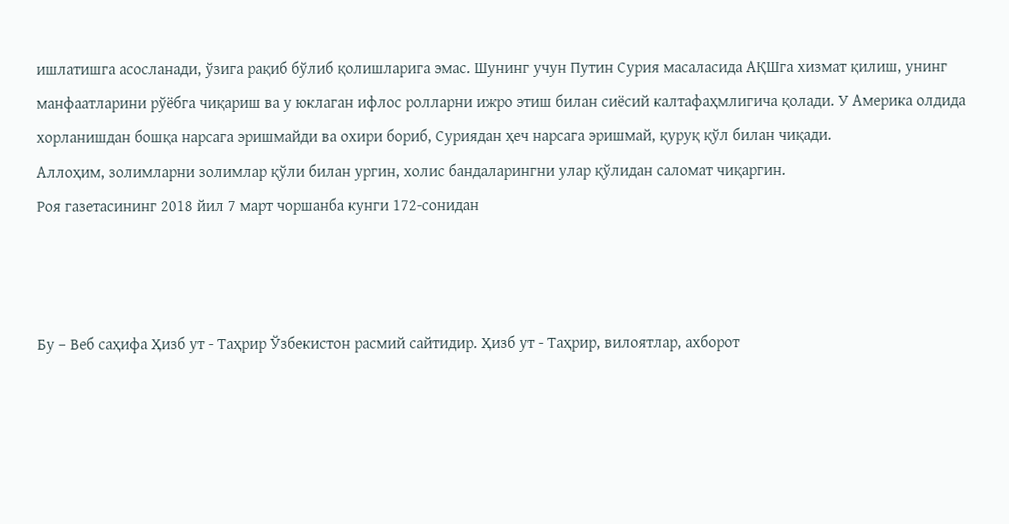ишлатишга асосланади, ўзига рақиб бўлиб қолишларига эмас. Шунинг учун Путин Сурия масаласида АҚШга хизмат қилиш, унинг манфаатларини рўёбга чиқариш ва у юклаган ифлос ролларни ижро этиш билан сиёсий калтафаҳмлигича қолади. У Америка олдида хорланишдан бошқа нарсага эришмайди ва охири бориб, Суриядан ҳеч нарсага эришмай, қуруқ қўл билан чиқади.
Аллоҳим, золимларни золимлар қўли билан ургин, холис бандаларингни улар қўлидан саломат чиқаргин.
Роя газетасининг 2018 йил 7 март чоршанба кунги 172-сонидан



Бу – Веб саҳифа Ҳизб ут - Таҳрир Ўзбекистон расмий сайтидир. Ҳизб ут - Таҳрир, вилоятлар, ахборот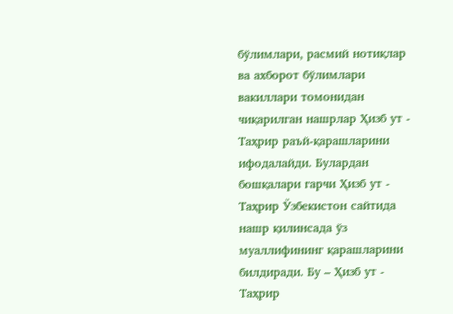бўлимлари, расмий нотиқлар ва ахборот бўлимлари вакиллари томонидан чиқарилган нашрлар Ҳизб ут - Таҳрир раъй-қарашларини ифодалайди. Булардан бошқалари гарчи Ҳизб ут - Таҳрир Ўзбекистон сайтида нашр қилинсада ўз муаллифининг қарашларини билдиради. Бу – Ҳизб ут - Таҳрир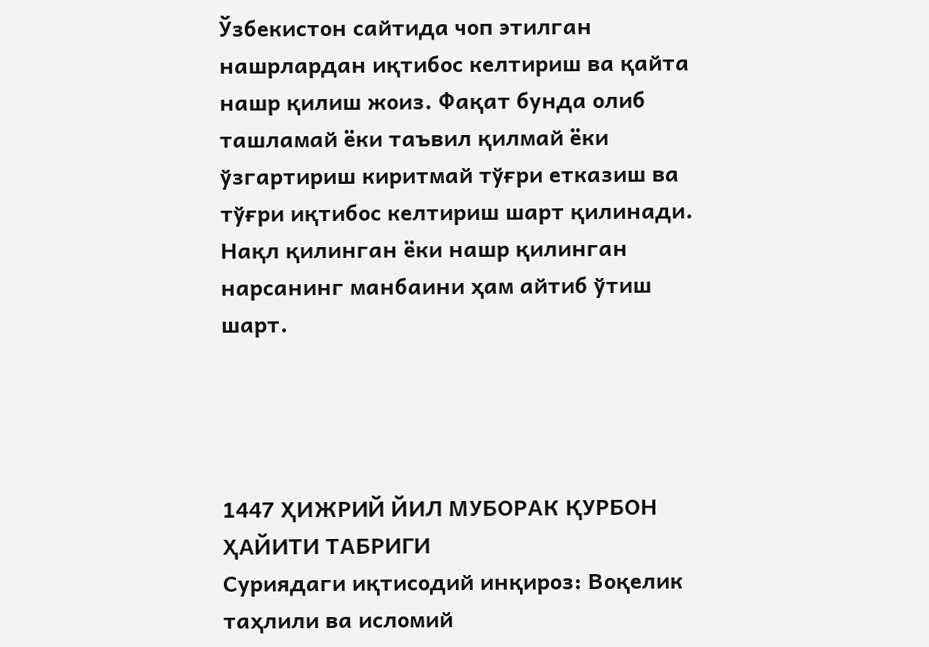Ўзбекистон сайтида чоп этилган нашрлардан иқтибос келтириш ва қайта нашр қилиш жоиз. Фақат бунда олиб ташламай ёки таъвил қилмай ёки ўзгартириш киритмай тўғри етказиш ва тўғри иқтибос келтириш шарт қилинади. Нақл қилинган ёки нашр қилинган нарсанинг манбаини ҳам айтиб ўтиш шарт.




1447 ҲИЖРИЙ ЙИЛ МУБОРАК ҚУРБОН ҲАЙИТИ ТАБРИГИ
Суриядаги иқтисодий инқироз: Воқелик таҳлили ва исломий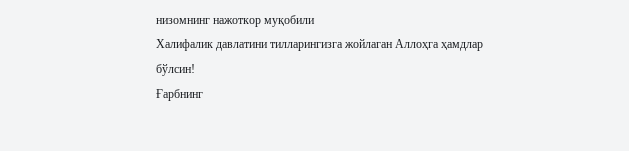низомнинг нажоткор муқобили
Халифалик давлатини тилларингизга жойлаган Аллоҳга ҳамдлар бўлсин!
Ғарбнинг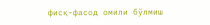фисқ-фасод омили бўлмиш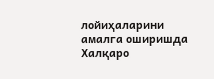лойиҳаларини амалга оширишда Халқаро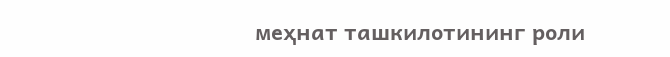меҳнат ташкилотининг роли